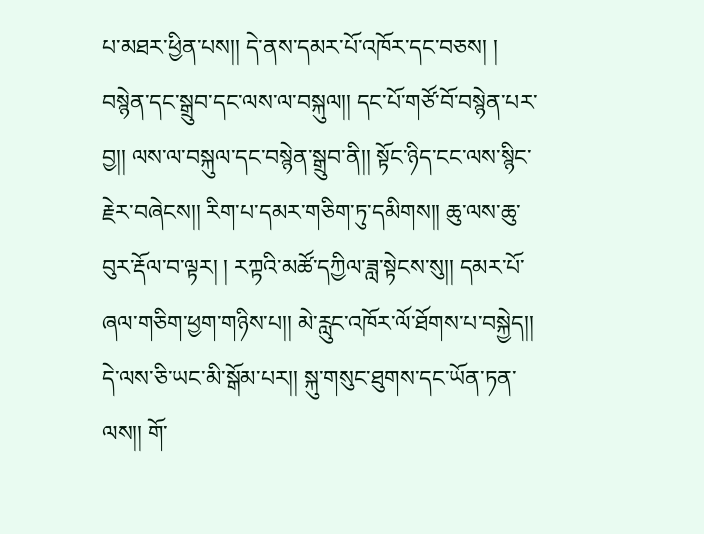པ་མཐར་ཕྱིན་པས།། དེ་ནས་དམར་པོ་འཁོར་དང་བཅས། ། བསྙེན་དང་སྒྲུབ་དང་ལས་ལ་བསྐུལ།། དང་པོ་གཙོ་བོ་བསྙེན་པར་བྱ།། ལས་ལ་བསྐུལ་དང་བསྙེན་སྒྲུབ་ནི།། སྟོང་ཉིད་ངང་ལས་སྙིང་རྗེར་བཞེངས།། རིག་པ་དམར་གཅིག་ཏུ་དམིགས།། ཆུ་ལས་ཆུ་བུར་རྡོལ་བ་ལྟར། ། རཀྟའི་མཚོ་དཀྱིལ་ཟླ་སྟེངས་སུ།། དམར་པོ་ཞལ་གཅིག་ཕྱག་གཉིས་པ།། མེ་རླུང་འཁོར་ལོ་ཐོགས་པ་བསྐྱེད།། དེ་ལས་ཅི་ཡང་མི་སྒོམ་པར།། སྐུ་གསུང་ཐུགས་དང་ཡོན་ཏན་ལས།། གོ་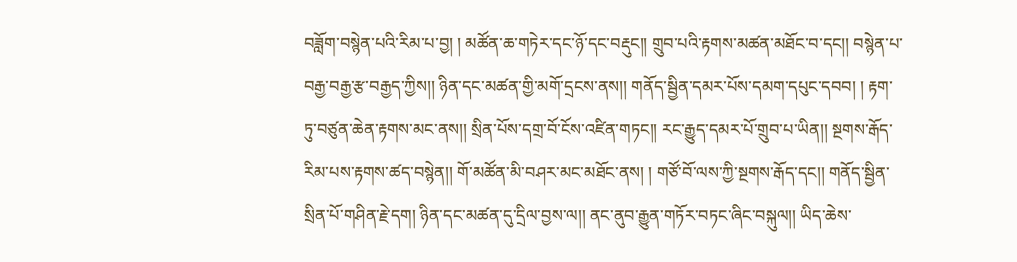བཟློག་བསྙེན་པའི་རིམ་པ་བྱ། ། མཚོན་ཆ་གཏེར་དང་ཉོ་དང་བརྡུང།། གྲུབ་པའི་རྟགས་མཚན་མཐོང་བ་དང།། བསྙེན་པ་བརྒྱ་བརྒྱ་རྩ་བརྒྱད་ཀྱིས།། ཉིན་དང་མཚན་གྱི་མགོ་དྲངས་ནས།། གནོད་སྦྱིན་དམར་པོས་དམག་དཔུང་དབབ། ། རྟག་ཏུ་བཙུན་ཆེན་རྟགས་མང་ནས།། སྲིན་པོས་དགྲ་བོ་ངོས་འཛིན་གཏང།། རང་རྒྱུད་དམར་པོ་གྲུབ་པ་ཡིན།། སྔགས་རྒོད་རིམ་པས་རྟགས་ཚད་བསྙེན།། གོ་མཚོན་མི་བཤར་མང་མཐོང་ནས། ། གཙོ་བོ་ལས་ཀྱི་སྔགས་རྒོད་དང།། གནོད་སྦྱིན་སྲིན་པོ་གཤིན་རྗེ་དག། ཉིན་དང་མཚན་དུ་དྲིལ་བྱས་ལ།། ནང་ནུབ་རྒྱུན་གཏོར་བཏང་ཞིང་བསྐུལ།། ཡིད་ཆེས་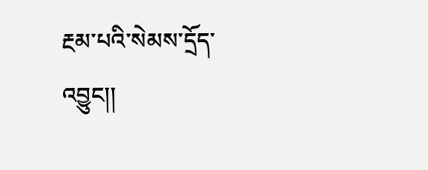རྔམ་པའི་སེམས་དྲོད་འབྱུང།།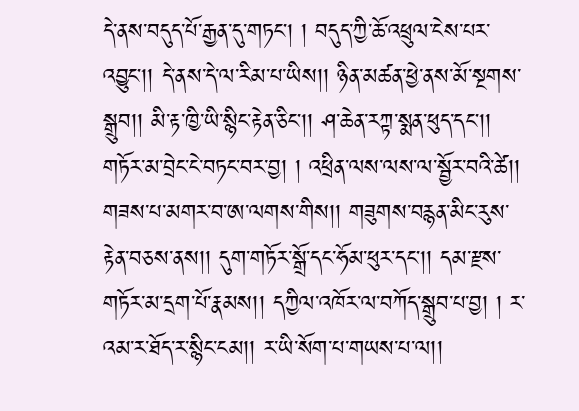དེ་ནས་བདུད་པོ་རྒྱན་དུ་གཏང། ། བདུད་ཀྱི་ཆོ་འཕྲུལ་ངེས་པར་འབྱུང།། དེ་ནས་དེ་ལ་རིམ་པ་ཡིས།། ཉིན་མཚན་ཕྱེ་ནས་མོ་སྔགས་སྒྲུབ།། མི་རྟ་ཁྱི་ཡི་སྙིང་རྟེན་ཅིང།། ཤ་ཆེན་རཀྟ་སྨན་ཕུད་དང།། གཏོར་མ་བྲེང་ངེ་བཏང་བར་བྱ། ། འཕྲིན་ལས་ལས་ལ་སྦྱོར་བའི་ཚེ།། གཟས་པ་མགར་བ་ཨ་ལགས་གིས།། གཟུགས་བརྙན་མིང་རུས་རྟེན་བཅས་ནས།། དུག་གཏོར་སྒྲོ་དང་ཧོམ་ཕུར་དང།། དམ་རྫས་གཏོར་མ་དྲག་པོ་རྣམས།། དཀྱིལ་འཁོར་ལ་བཀོད་སྒྲུབ་པ་བྱ། ། ར་འམ་ར་ཐོད་ར་སྙིང་ངམ།། ར་ཡི་སོག་པ་གཡས་པ་ལ།།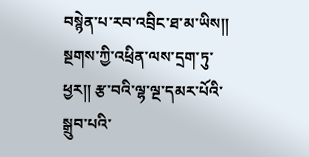བསྙེན་པ་རབ་འབྲིང་ཐ་མ་ཡིས།། སྔགས་ཀྱི་འཕྲིན་ལས་དྲག་ཏུ་ཕྱར།། རྩ་བའི་ལྷ་ལྔ་དམར་པོའི་སྒྲུབ་པའི་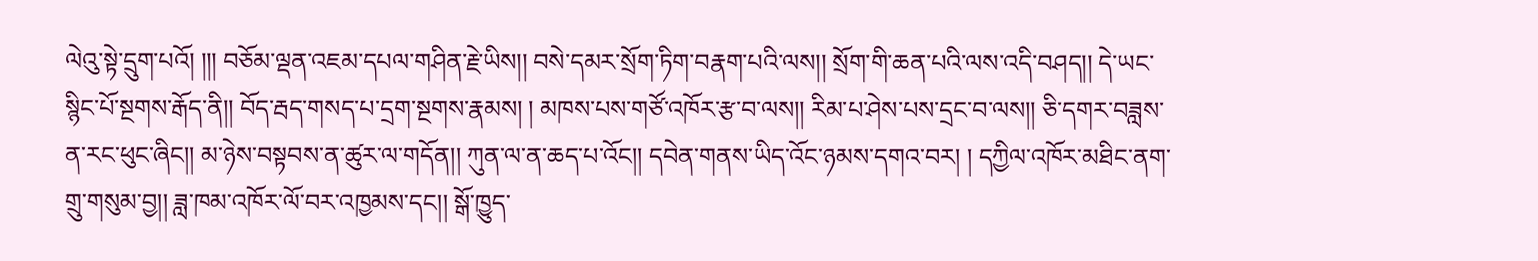ལེའུ་སྟེ་དྲུག་པའོ། །།། བཅོམ་ལྡན་འཇམ་དཔལ་གཤིན་རྗེ་ཡིས།། བསེ་དམར་སྲོག་ཏིག་བརྣག་པའི་ལས།། སྲོག་གི་ཆན་པའི་ལས་འདི་བཤད།། དེ་ཡང་སྙིང་པོ་སྔགས་རྒོད་ནི།། བོད་རྦད་གསད་པ་དྲག་སྔགས་རྣམས། ། མཁས་པས་གཙོ་འཁོར་རྩ་བ་ལས།། རིམ་པ་ཤེས་པས་དྲང་བ་ལས།། ཅི་དགར་བཟླས་ན་རང་ཕུང་ཞིང།། མ་ཉེས་བསྟབས་ན་ཚུར་ལ་གདོན།། ཀུན་ལ་ན་ཆད་པ་འོང།། དབེན་གནས་ཡིད་འོང་ཉམས་དགའ་བར། ། དཀྱིལ་འཁོར་མཐིང་ནག་གྲུ་གསུམ་བྱ།། ཟླ་ཁམ་འཁོར་ལོ་བར་འཁྱམས་དང།། སྒོ་ཁྱུད་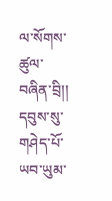ལ་སོགས་ཚུལ་བཞིན་བྲི།། དབུས་སུ་གཤེད་པོ་ཡབ་ཡུམ་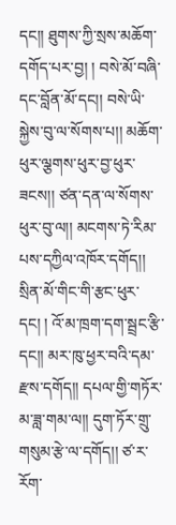དང།། ཐུགས་ཀྱི་སྲས་མཆོག་དགོད་པར་བྱ། ། བསེ་མོ་བཞི་དང་བློན་མོ་དང།། བསེ་ཡི་སྐྱེས་བུ་ལ་སོགས་པ།། མཆོག་ཕུར་ལྕགས་ཕུར་བྱ་ཕུར་ཟངས།། ཙན་དན་ལ་སོགས་ཕུར་བུ་ལ།། མངགས་ཏེ་རིམ་པས་དཀྱིལ་འཁོར་དགོད།། སྲིན་མོ་གིང་གི་རྩང་ཕུར་དང། ། འོ་མ་ཁྲག་དག་སྦྲང་རྩི་དང།། མར་ཁུ་ཕྱར་བའི་དམ་རྫས་དགོད།། དཔལ་གྱི་གཏོར་མ་ཟླ་གམ་ལ།། དུག་ཏོར་གྲུ་གསུམ་རྩེ་ལ་དགོད།། ཙ་ར་རོག་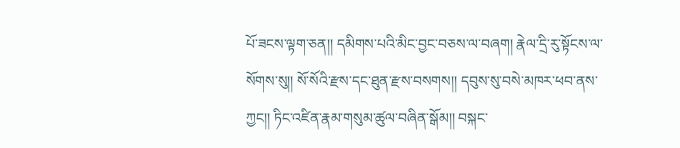པོ་ཟངས་ལྟག་ཅན།། དམིགས་པའི་མིང་བྱང་བཅས་ལ་བཞག། རྣེལ་དྲི་རུ་སྟོངས་ལ་སོགས་སུ།། སོ་སོའི་རྫས་དང་ཐུན་རྫས་བསགས།། དབུས་སུ་བསེ་མཁར་ཕབ་ནས་ཀྱང།། ཏིང་འཛིན་རྣམ་གསུམ་ཚུལ་བཞིན་སྒོམ།། བསྐང་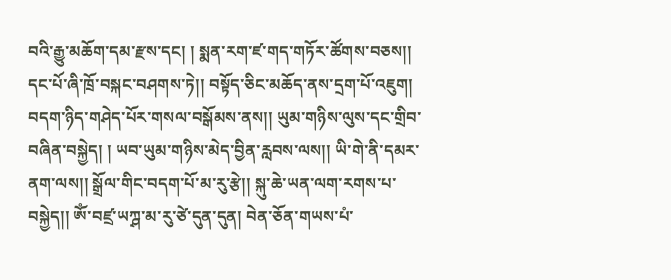བའི་རྒྱུ་མཆོག་དམ་རྫས་དང། ། སྨན་རག་ཛ་གད་གཏོར་ཚོགས་བཅས།། དང་པོ་ཞི་ཁྲོ་བསྐང་བཤགས་ཏེ།། བསྟོད་ཅིང་མཆོད་ནས་དྲག་པོ་འཇུག། བདག་ཉིད་གཤེད་པོར་གསལ་བསྒོམས་ནས།། ཡུམ་གཉིས་ལུས་དང་གྲིབ་བཞིན་བསྐྱེད། ། ཡབ་ཡུམ་གཉིས་མེད་བྱིན་རླབས་ལས།། ཡི་གེ་ནི་དམར་ནག་ལས།། སྒྲོལ་གིང་བདག་པོ་མ་རུ་རྩེ།། སྐུ་ཆེ་ཡན་ལག་རགས་པ་བསྐྱེད།། ཨོཾ་བཛྲ་ཡཀྴ་མ་རུ་ཙེ་དུན་དུན། བེན་ཅོན་གཡས་པཾ་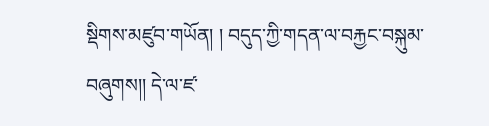སྡིགས་མཛུབ་གཡོན། ། བདུད་ཀྱི་གདན་ལ་བརྐྱང་བསྐུམ་བཞུགས།། དེ་ལ་ཛ་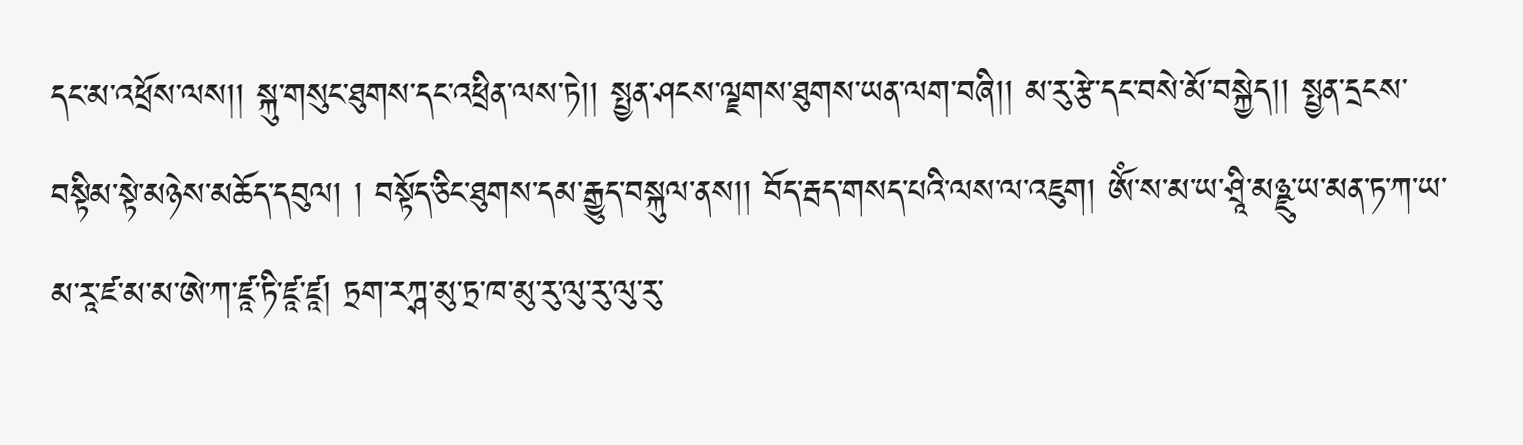དང་མ་འཕྲོས་ལས།། སྐུ་གསུང་ཐུགས་དང་འཕྲིན་ལས་ཏེ།། སྤྱན་ཤངས་ལྗགས་ཐུགས་ཡན་ལག་བཞི།། མ་རུ་རྩེ་དང་བསེ་མོ་བསྐྱེད།། སྤྱན་དྲངས་བསྟིམ་སྟེ་མཉེས་མཆོད་དབུལ། ། བསྟོད་ཅིང་ཐུགས་དམ་རྒྱུད་བསྐུལ་ནས།། བོད་རྦད་གསད་པའི་ལས་ལ་འཇུག། ཨོཾ་ས་མ་ཡ་ཤྲཱི་མཉྫུ་ཡ་མན་ཏ་ཀ་ཡ་མ་རཱ་ཛ་མ་མ་ཨེ་ཀ་ཛཱ་ཏི་ཛཱ་ཛཱ། ཏྲག་རཀྴ་མུ་ཏྲ་ཁ་མུ་རུ་ལུ་རུ་ལུ་རུ་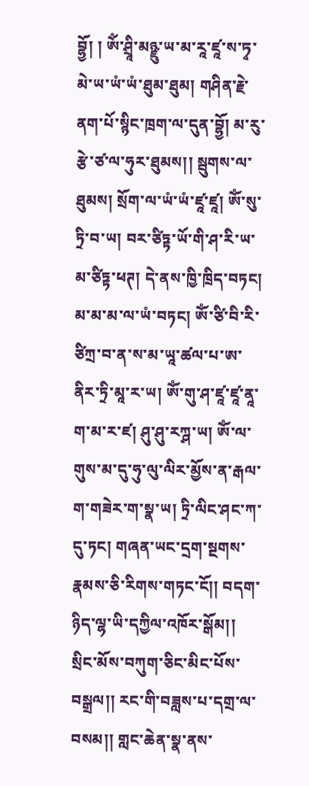བྷྱོ། ། ཨོཾ་ཤྲཱི་མཉྫུ་ཡ་མ་རཱ་ཛཱ་ས་ཏྭ་མེ་ཡ་ཡཾ་ཡཾ་ཐུམ་ཐུམ། གཤིན་རྗེ་ནག་པོ་སྙིང་ཁྲག་ལ་དུན་བྷྱོ། མ་རུ་རྩེ་ཙ་ལ་ཧུར་ཐུམས།། སྦུགས་ལ་ཐུམས། སྲོག་ལ་ཡཾ་ཡཾ་ཛཱ་ཛཱ། ཨོཾ་སུ་ཏྲི་བ་ཡ། བར་ཙིཏྟ་ཡོ་གི་ཤ་རི་ཡ་མ་ཙིཏྟ་ཕཊ། དེ་ནས་ཁྱི་ཁྲིད་བཏང། མ་མ་མ་ལ་ཡཾ་བཏང། ཨོཾ་ཙི་བི་རི་ཙིཀྲ་བ་ན་ས་མ་ཡཱ་ཚལ་པ་ཨ་ནིར་ཏྲི་མཱ་ར་ཡ། ཨོཾ་གུ་ཤ་ཛཱ་ཛཱ་ནཱ་ག་མ་ར་ཛ། ཤུ་ཤུ་རཀྴ་ཡ། ཨོཾ་ལ་གུས་མ་དུ་ཧུ་ལུ་ལིར་མྱོས་ན་རྒལ་ག་གཟེར་ག་སྣ་ཡ། ཏྲི་ལིང་ཤང་ཀ་དུ་ཏང། གཞན་ཡང་དྲག་སྔགས་རྣམས་ཅི་རིགས་གཏང་ངོ།། བདག་ཉིད་ལྷ་ཡི་དཀྱིལ་འཁོར་སྒོམ།། སྲིང་མོས་བཀུག་ཅིང་མིང་པོས་བསྒྲལ།། རང་གི་བཟླས་པ་དགྲ་ལ་བསམ།། གླང་ཆེན་སྣ་ནས་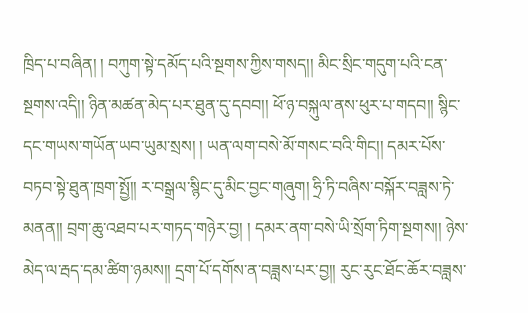ཁྲིད་པ་བཞིན། ། བཀུག་སྟེ་དམོད་པའི་སྔགས་ཀྱིས་གསད།། མིང་སྲིང་གདུག་པའི་ངན་སྔགས་འདི།། ཉིན་མཚན་མེད་པར་ཐུན་དུ་དབབ།། ཕོ་ཉ་བསྐུལ་ནས་ཕུར་པ་གདབ།། སྙིང་དང་གཡས་གཡོན་ཡབ་ཡུམ་སྲས། ། ཡན་ལག་བསེ་མོ་གསང་བའི་གིང།། དམར་པོས་བཏབ་སྟེ་ཐུན་ཁྲག་སྤྱོ།། ར་བསྒྲལ་སྙིང་དུ་མིང་བྱང་གཞུག། ཧྲི་ཏི་བཞིས་བསྐོར་བཟླས་ཏེ་མནན།། བྲག་ཆུ་འཐབ་པར་གཏད་གཉེར་བྱ། ། དམར་ནག་བསེ་ཡི་སྲོག་ཏིག་སྔགས།། ཉེས་མེད་ལ་རྦད་དམ་ཚིག་ཉམས།། དྲག་པོ་དགོས་ན་བཟླས་པར་བྱ།། རུང་རུང་ཐོང་ཆོར་བཟླས་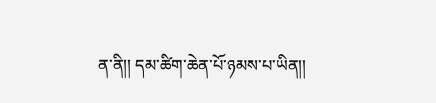ན་ནི།། དམ་ཚིག་ཆེན་པོ་ཉམས་པ་ཡིན།།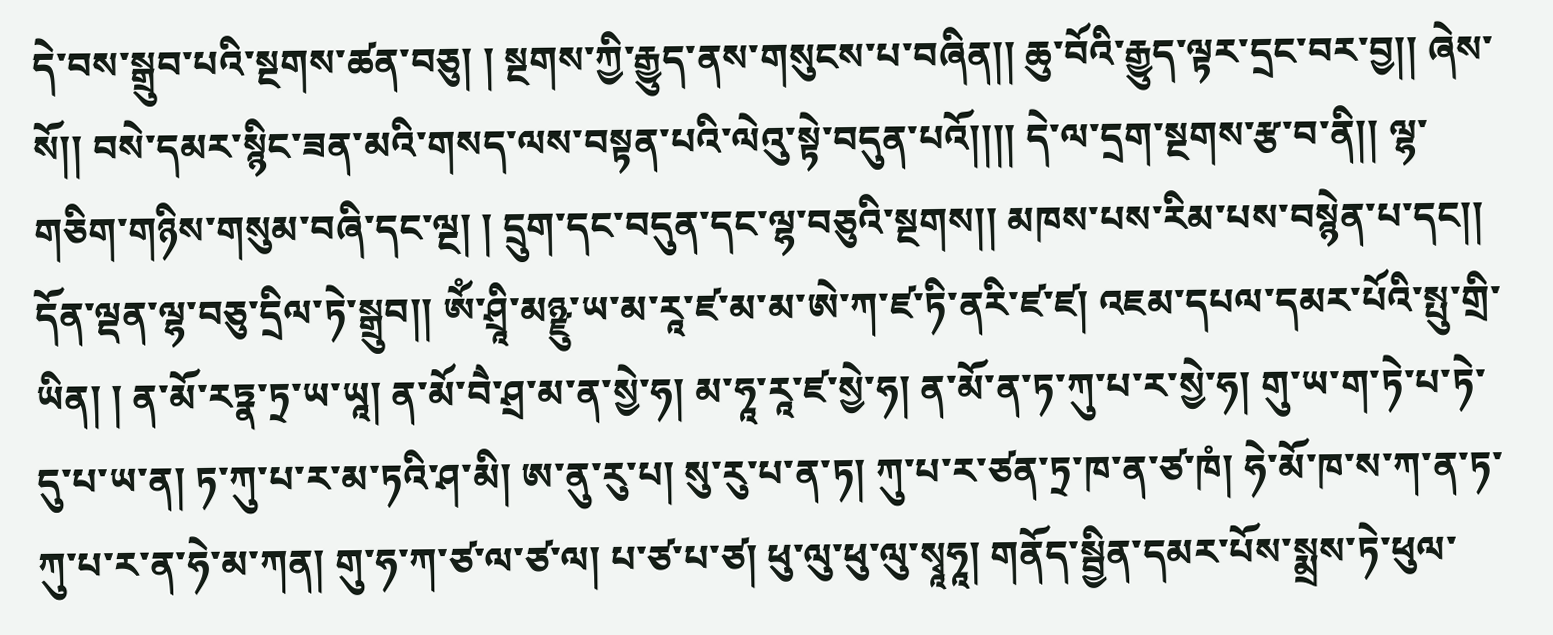དེ་བས་སྒྲུབ་པའི་སྔགས་ཚན་བཅུ། ། སྔགས་ཀྱི་རྒྱུད་ནས་གསུངས་པ་བཞིན།། ཆུ་བོའི་རྒྱུད་ལྟར་དྲང་བར་བྱ།། ཞེས་སོ།། བསེ་དམར་སྙིང་ཟན་མའི་གསད་ལས་བསྟན་པའི་ལེའུ་སྟེ་བདུན་པའོ།།།། དེ་ལ་དྲག་སྔགས་རྩ་བ་ནི།། ལྷ་གཅིག་གཉིས་གསུམ་བཞི་དང་ལྔ། ། དྲུག་དང་བདུན་དང་ལྷ་བཅུའི་སྔགས།། མཁས་པས་རིམ་པས་བསྙེན་པ་དང།། དོན་ལྡན་ལྷ་བཅུ་དྲིལ་ཏེ་སྒྲུབ།། ཨོཾ་ཤྲཱི་མཉྫུ་ཡ་མ་རཱ་ཛ་མ་མ་ཨེ་ཀ་ཛ་ཏི་ནརི་ཛ་ཛ། འཇམ་དཔལ་དམར་པོའི་སྤུ་གྲི་ཡིན། ། ན་མོ་རཏྣ་ཏྲ་ཡ་ཡཱ། ན་མོ་བཻ་ཤྲ་མ་ན་སྱེ་ཧ། མ་ཧཱ་རཱ་ཛ་སྱེ་ཧ། ན་མོ་ན་ཏ་ཀུ་པ་ར་སྱེ་ཧ། གུ་ཡ་ག་ཏེ་པ་ཏེ་དུ་པ་ཡ་ན། ཏ་ཀུ་པ་ར་མ་ཏའི་ཤ་མི། ཨ་ནུ་རུ་པ། སུ་རུ་པ་ན་ཏ། ཀུ་པ་ར་ཙན་ཏྲ་ཁ་ན་ཙ་ཁཾ། ཧེ་མོ་ཁ་ས་ཀ་ན་ཏ་ཀུ་པ་ར་ན་ཧེ་མ་ཀན། གུ་ཧ་ཀ་ཙ་ལ་ཙ་ལ། པ་ཙ་པ་ཙ། ཕུ་ལུ་ཕུ་ལུ་སྭཱཧཱ། གནོད་སྦྱིན་དམར་པོས་སྨྲས་ཏེ་ཕུལ་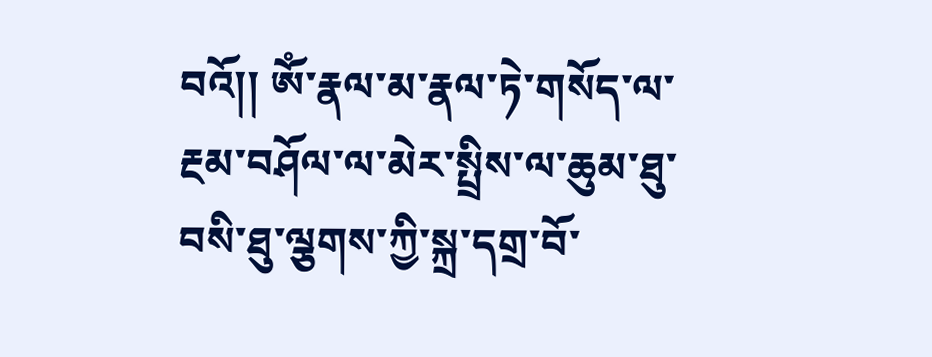བའོ།། ཨོཾ་རྣལ་མ་རྣལ་ཏེ་གསོད་ལ་རྔམ་བཤོལ་ལ་མེར་སྤྲིས་ལ་ཆུམ་ཐུ་བསི་ཐུ་ལྕགས་ཀྱི་སྐྲ་དགྲ་བོ་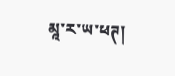མཱ་ར་ཡ་ཕཊ།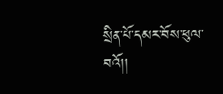སྲིན་པོ་དམར་བོས་ཕུལ་བའོ།།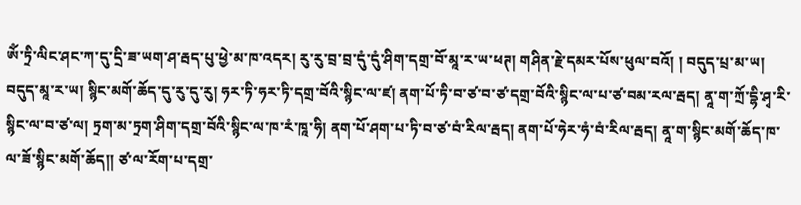ཨོཾ་ཏྲི་ལིང་ཤང་ཀ་དུ་དྲི་ཟ་ཡག་ཤ་རྦད་པུ་ཕྱེ་མ་ཁ་འདར། རུ་རུ་བྲ་བྲ་དུཾ་དུཾ་ཤིག་དགྲ་བོ་མཱ་ར་ཡ་ཕཊ། གཤིན་རྗེ་དམར་པོས་ཕུལ་བའོ། ། བདུད་པྲ་མ་ཡ། བདུད་མཱ་ར་ཡ། སྙིང་མགོ་ཆོད་དུ་རུ་དུ་རུ། ཧར་ཏི་ཧར་ཏི་དགྲ་བོའི་སྙིང་ལ་ཛ། ནག་པོ་ཏི་བ་ཙ་བ་ཙ་དགྲ་བོའི་སྙིང་ལ་པ་ཙ་བམ་རལ་རྦད། ནཱ་ག་ཀྲོ་དྷི་ཤྭ་རི་སྙིང་ལ་བ་ཙ་ལ། ཏྲག་མ་ཏྲག་ཤིག་དགྲ་བོའི་སྙིང་ལ་ཁ་རཾ་ཁཱ་ཧི། ནག་པོ་ཤག་པ་ཏི་བ་ཙ་བཾ་རིལ་རྦད། ནག་པོ་ཧེར་ཧཾ་བཾ་རིལ་རྦད། ནཱ་ག་སྙིང་མགོ་ཆོད་ཁ་ལ་ཟོ་སྙིང་མགོ་ཆོད།། ཙ་ལ་རོག་པ་དགྲ་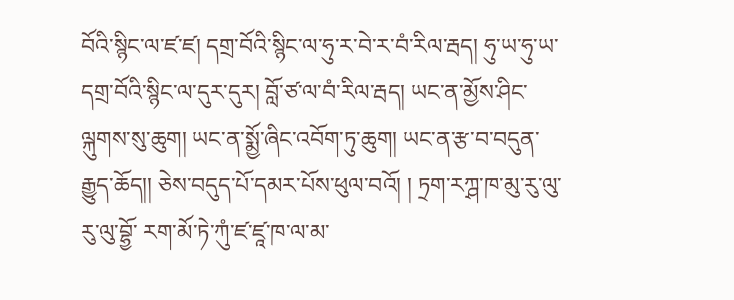བོའི་སྙིང་ལ་ཛ་ཛ། དགྲ་བོའི་སྙིང་ལ་ཧུ་ར་བེ་ར་བཾ་རིལ་རྦད། ཧུ་ཡ་ཧུ་ཡ་དགྲ་བོའི་སྙིང་ལ་དུར་དུར། བློ་ཙ་ལ་བཾ་རིལ་རྦད། ཡང་ན་མྱོས་ཤིང་ལྐུགས་སུ་ཆུག། ཡང་ན་སྨྱོ་ཞིང་འབོག་ཏུ་ཆུག། ཡང་ན་རྩ་བ་བདུན་རྒྱུད་ཆོད།། ཅེས་བདུད་པོ་དམར་པོས་ཕུལ་བའོ། ། ཏྲག་རཀྴ་ཁ་མུ་རུ་ལུ་རུ་ལུ་བྷྱོ་ རག་མོ་ཏེ་ཀུཾ་ཛ་ཛཱ་ཁ་ལ་མ་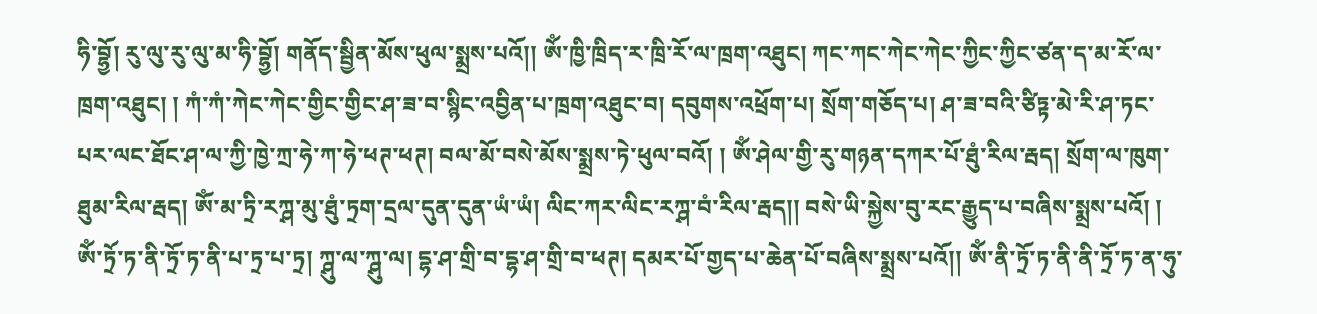ཧི་བྷྱོ། རུ་ལུ་རུ་ལུ་མ་ཧི་བྷྱོ། གནོད་སྦྱིན་མོས་ཕུལ་སྨྲས་པའོ།། ཨོཾ་ཁྱི་ཁྲིད་ར་ཁྲི་རོ་ལ་ཁྲག་འཐུང། ཀང་ཀང་ཀེང་ཀེང་ཀྱིང་ཀྱིང་ཙན་ད་མ་རོ་ལ་ཁྲག་འཐུང། ། ཀཾ་ཀཾ་ཀེང་ཀེང་གྱིང་གྱིང་ཤ་ཟ་བ་སྙིང་འབྱིན་པ་ཁྲག་འཐུང་བ། དབུགས་འཕྲོག་པ། སྲོག་གཅོད་པ། ཤ་ཟ་བའི་ཙིཏྟ་མེ་རི་ཤ་ཏང་པར་ལང་ཐོང་ཤ་ལ་ཀྱི་ཁྱེ་ཀྲ་ཧེ་ཀ་ཧེ་ཕཊ་ཕཊ། བལ་མོ་བསེ་མོས་སྨྲས་ཏེ་ཕུལ་བའོ། ། ཨོཾ་ཤེལ་གྱི་རུ་གཉན་དཀར་པོ་ཐུཾ་རིལ་རྦད། སྲོག་ལ་ཁུག་ཐུམ་རིལ་རྦད། ཨོཾ་མ་ཏྲི་རཀྴ་མུ་ཐུཾ་ཏྲག་དྲལ་དུན་དུན་ཡཾ་ཡཾ། ལིང་ཀར་ལིང་རཀྴ་བཾ་རིལ་རྦད།། བསེ་ཡི་སྐྱེས་བུ་རང་རྒྱུད་པ་བཞིས་སྨྲས་པའོ། ། ཨོཾ་ཏྲོ་ཏ་ནི་ཏྲོ་ཏ་ནི་པ་ཏྲ་པ་ཏྲ། ཀྴུ་ལ་ཀྴུ་ལ། དྷ་ཤ་གྲི་བ་དྷ་ཤ་གྲི་བ་ཕཊ། དམར་པོ་གྱད་པ་ཆེན་པོ་བཞིས་སྨྲས་པའོ།། ཨོཾ་ནི་ཏྲོ་ཏ་ནི་ནི་ཏྲོ་ཏ་ན་ཧུ་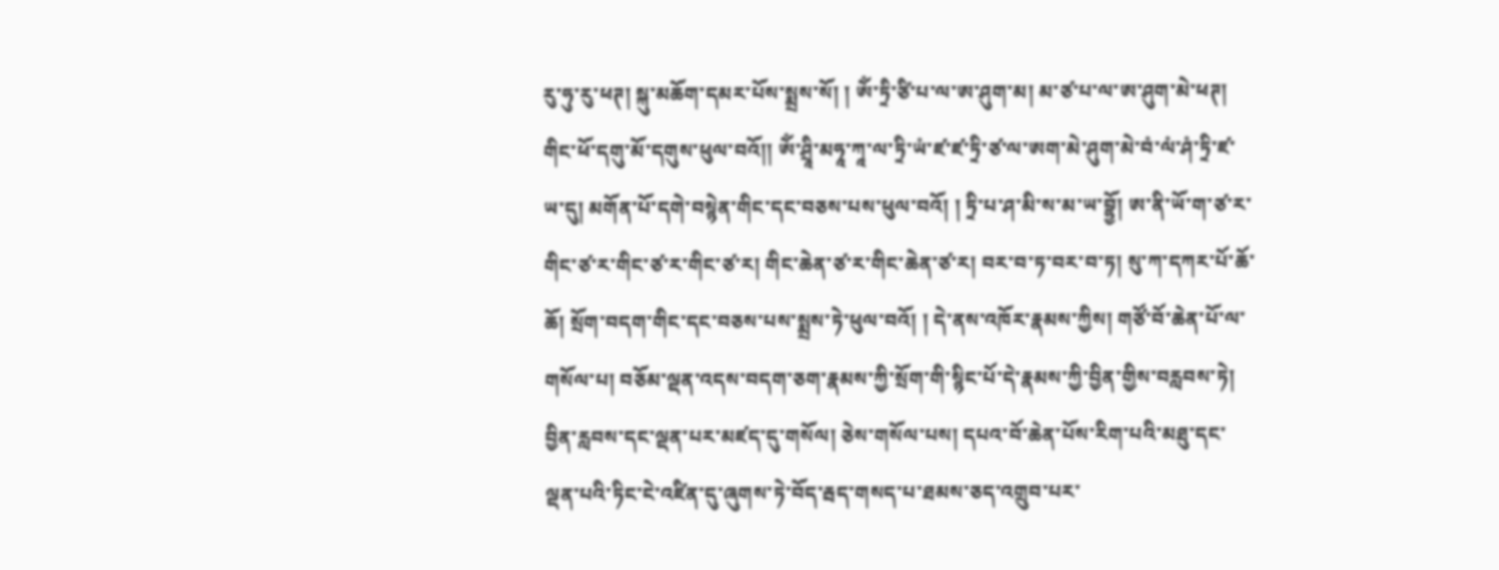རུ་ཧུ་རུ་ཕཊ། སྐུ་མཆོག་དམར་པོས་སྨྲས་སོ། ། ཨོཾ་ཏྲི་ཙི་པ་ལ་ཨ་ཤུག་མ། མ་ཙ་པ་ལ་ཨ་ཤུག་མེ་ཕཊ། གིང་ཕོ་དགུ་མོ་དགུས་ཕུལ་བའོ།། ཨོཾ་ཤྲཱི་མཧཱ་ཀཱ་ལ་ཏྲི་ཡཾ་ཛ་ཛ་ཏྲི་ཙ་ལ་ཨག་མེ་ཤུག་མེ་བཾ་ལཾ་ཤཾ་ཏྲི་ཛ་ཡ་དུ། མགོན་པོ་དགེ་བསྙེན་གིང་དང་བཅས་པས་ཕུལ་བའོ། ། ཏྲི་པ་ཤ་མི་ས་མ་ཡ་བྷྱོ། ཨ་ནི་ཡོ་ག་ཙ་ར་གིང་ཙ་ར་གིང་ཙ་ར་གིང་ཙ་ར། གིང་ཆེན་ཙ་ར་གིང་ཆེན་ཙ་ར། བར་བ་ཏ་བར་བ་ཏ། སུ་ཀ་དཀར་པོ་ཆོ་ཆོ། སྲོག་བདག་གིང་དང་བཅས་པས་སྨྲས་ཏེ་ཕུལ་བའོ། ། དེ་ནས་འཁོར་རྣམས་ཀྱིས། གཙོ་བོ་ཆེན་པོ་ལ་གསོལ་པ། བཅོམ་ལྡན་འདས་བདག་ཅག་རྣམས་ཀྱི་སྲོག་གི་སྙིང་པོ་དེ་རྣམས་ཀྱི་བྱིན་གྱིས་བརླབས་ཏེ། བྱིན་རླབས་དང་ལྡན་པར་མཛད་དུ་གསོལ། ཅེས་གསོལ་པས། དཔའ་བོ་ཆེན་པོས་རིག་པའི་མཐུ་དང་ལྡན་པའི་ཏིང་ངེ་འཛིན་དུ་ཞུགས་ཏེ་བོད་རྦད་གསད་པ་ཐམས་ཅད་འགྲུབ་པར་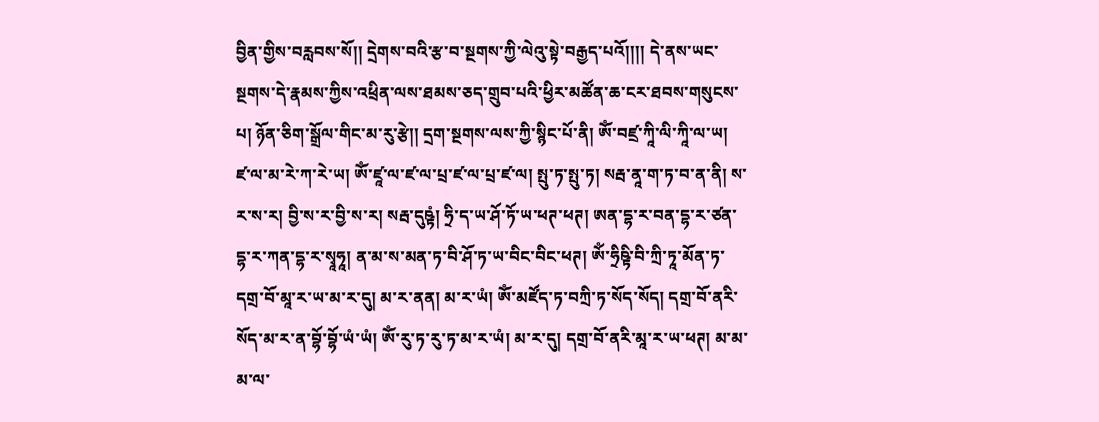བྱིན་གྱིས་བརླབས་སོ།། དྲེགས་བའི་རྩ་བ་སྔགས་ཀྱི་ལེའུ་སྟེ་བརྒྱད་པའོ།།།། དེ་ནས་ཡང་སྔགས་དེ་རྣམས་ཀྱིས་འཕྲིན་ལས་ཐམས་ཅད་གྲུབ་པའི་ཕྱིར་མཚོན་ཆ་ངར་ཐབས་གསུངས་པ། ཉོན་ཅིག་སྒྲོལ་གིང་མ་རུ་རྩེ།། དྲག་སྔགས་ལས་ཀྱི་སྙིང་པོ་ནི། ཨོཾ་བཛྲ་ཀཱི་ལི་ཀཱི་ལ་ཡ། ཛ་ལ་མ་རེ་ཀ་རེ་ཡ། ཨོཾ་ཛཱ་ལ་ཛ་ལ་པྲ་ཛ་ལ་པྲ་ཛ་ལ། སྤུ་ཏ་སྤུ་ཏ། སརྦ་ནཱ་ག་ཏ་བ་ན་ནི། ས་ར་ས་ར། བྱི་ས་ར་བྱི་ས་ར། སརྦ་དུཥྟཾ། ཧྲི་ད་ཡ་ཤོ་ཏོ་ཡ་ཕཊ་ཕཊ། ཨན་དྷ་ར་བན་དྷ་ར་ཙན་དྷ་ར་ཀན་དྷ་ར་སྭཱཧཱ། ན་མ་ས་མན་ཏ་བི་ཤོ་ཏ་ཡ་བིང་བིང་ཕཊ། ཨོཾ་ཧྲིཥྟི་བི་ཀྲི་ཏཱ་མོན་ཏ་དགྲ་བོ་མཱ་ར་ཡ་མ་ར་དུ། མ་ར་ནན། མ་ར་ཡཾ། ཨོཾ་མཛོད་ཏ་བཀྲི་ཏ་སོད་སོད། དགྲ་བོ་ནརི་སོད་མ་ར་ན་བྷོ་བྷོ་ཡཾ་ཡཾ། ཨོཾ་རུ་ཏ་རུ་ཏ་མ་ར་ཡཾ། མ་ར་དུ། དགྲ་བོ་ནརི་མཱ་ར་ཡ་ཕཊ། མ་མ་མ་ལ་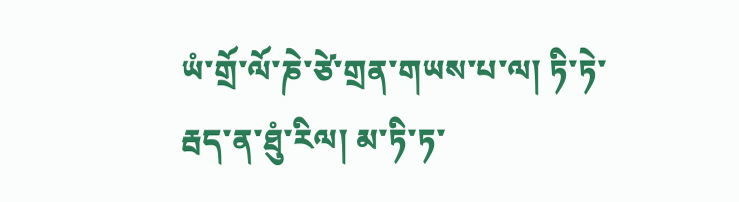ཡཾ་གྲོ་ལོ་ཎེ་ཙེ་གྲན་གཡས་པ་ལ། ཏི་ཏེ་རྦད་ན་ཐུཾ་རིལ། མ་ཏི་ཏ་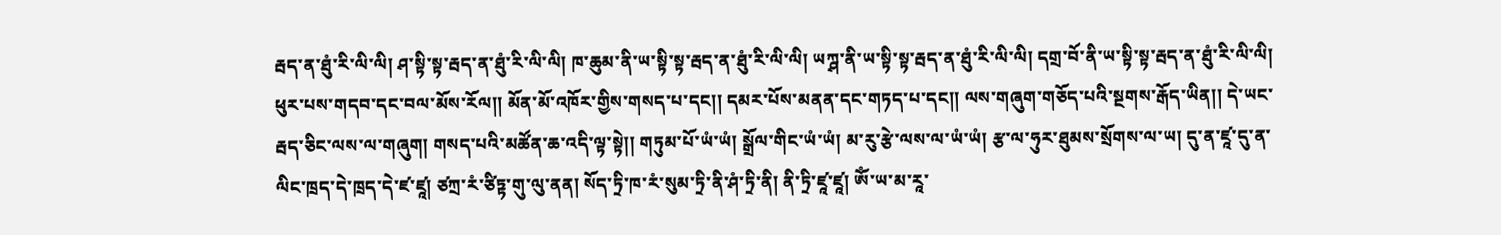རྦད་ན་ཐུཾ་རི་ལི་ལི། ཤ་སྟི་སྟ་རྦད་ན་ཐུཾ་རི་ལི་ལི། ཁ་ཆུམ་ནི་ཡ་སྟི་སྟ་རྦད་ན་ཐུཾ་རི་ལི་ལི། ཡཀྴ་ནི་ཡ་སྟི་སྟ་རྦད་ན་ཐུཾ་རི་ལི་ལི། དགྲ་བོ་ནི་ཡ་སྟི་སྟ་རྦད་ན་ཐུཾ་རི་ལི་ལི། ཕུར་པས་གདབ་དང་བལ་མོས་རོལ།། མོན་མོ་འཁོར་གྱིས་གསད་པ་དང།། དམར་པོས་མནན་དང་གཏད་པ་དང།། ལས་གཞུག་གཅོད་པའི་སྔགས་རྒོད་ཡིན།། དེ་ཡང་རྦད་ཅིང་ལས་ལ་གཞུག། གསད་པའི་མཚོན་ཆ་འདི་ལྟ་སྟེ།། གཏུམ་པོ་ཡཾ་ཡཾ། སྒྲོལ་གིང་ཡཾ་ཡཾ། མ་རུ་རྩེ་ལས་ལ་ཡཾ་ཡཾ། རྩ་ལ་ཧུར་ཐུམས་སྲོགས་ལ་ཡ། དུ་ན་ཛཱ་དུ་ན་ལིང་ཁྲད་དེ་ཁྲད་དེ་ཛ་ཛཱ། ཙཀྲ་རཾ་ཙིཏྟ་གུ་ལུ་ནན། སོད་ཏྲི་ཁ་རཾ་སུམ་ཏྲི་ནི་ཤཾ་ཏྲི་ནི། ནི་ཏྲི་ཛཱ་ཛཱ། ཨོཾ་ཡ་མ་རཱ་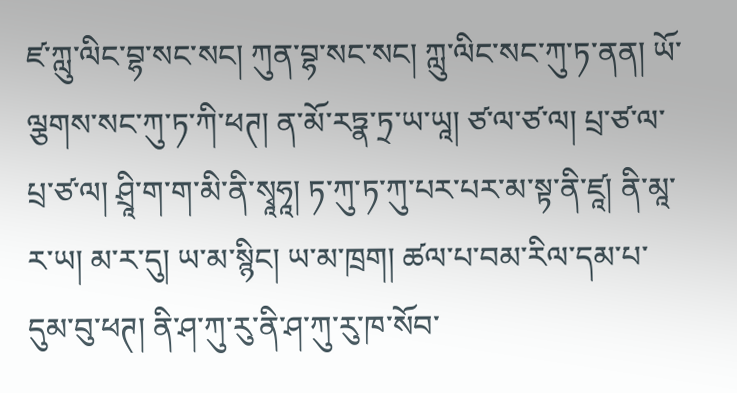ཛ་ཀླུ་ལིང་བྷ་སང་སང། ཀུན་བྷ་སང་སང། ཀླུ་ལིང་སང་ཀུ་ཏ་ནན། ཡོ་ལྕགས་སང་ཀུ་ཏ་ཀི་ཕཊ། ན་མོ་རཏྣ་ཏྲ་ཡ་ཡཱ། ཙ་ལ་ཙ་ལ། པྲ་ཙ་ལ་པྲ་ཙ་ལ། ཤྲཱི་ག་ག་མི་ནི་སྭཱཧཱ། ཏ་ཀུ་ཏ་ཀུ་པར་པར་མ་སྟ་ནི་ཛཱ། ནི་མཱ་ར་ཡ། མ་ར་དུ། ཡ་མ་སྙིང། ཡ་མ་ཁྲག། ཚལ་པ་བམ་རིལ་དམ་པ་དུམ་བུ་ཕཊ། ནི་ཤ་ཀུ་རུ་ནི་ཤ་ཀུ་རུ་ཁ་སོབ་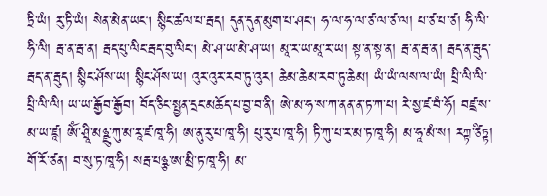ཏྲི་ཡཾ། རུ་ཏི་ཡཾ། སེན་མེན་ཡང། སྙིང་ཚལ་པ་རྦད། དུན་དུན་མུག་པ་ཤང། ཧ་ལ་ཧ་ལ་ཙ་ལ་ཙ་ལ། པ་ཙ་པ་ཙ། ཧི་ལི་ཧི་ལི། རྦ་ན་རྦ་ན། རྦད་པུ་ལིང་རྦད་བུ་ལིང། མེ་ཤ་ཡ་མེ་ཤ་ཡ། མཱ་ར་ཡ་མཱ་ར་ཡ། སྟ་ན་སྟ་ན། རྦ་ན་རྦ་ན། རྦད་ན་རྦུད་རྦད་ན་རྦུད། སྙིང་ཤོས་ཡ། སྙིང་ཤོས་ཡ། འུར་འུར་རབ་ཏུ་འུར། ཆེམ་ཆེམ་རབ་ཏུ་ཆེམ། ཡཾ་ཡཾ་ལས་ལ་ཡཾ། པྲི་ལི་ལི་པྲི་ལི་ལི། ཡ་ཡ་རྒྱོབ་རྒྱོབ། བོད་ཅིང་སྤྱན་དྲང་མཆོད་པ་བྱ་བ་ནི། ཨེ་མ་ཧ་ས་ཀ་ནན་ན་ཏ་ཀ་པ། རེ་སྱ་ཛ་བཾ་ཧོ། བཛྲ་ས་མ་ཡ་ཛཱ། ཨོཾ་ཤྲཱི་མཉྫུ་ཀུ་མ་རཱ་ཛ་ཁཱ་ཧི། ཨ་ནུ་རུ་པ་ཁཱ་ཧི། པུ་རུ་པ་ཁཱ་ཧི། ཏི་ཀུ་པ་ར་མ་ཏ་ཁཱ་ཧི། མ་ཧཱ་མཾ་ས། རཀྟ་ཙིཏྟ། གོ་རོ་ཙན། བ་སུ་ཏ་ཁཱ་ཧི། སརྦ་པཉྩ་ཨ་མྲི་ཏ་ཁཱ་ཧི། མ་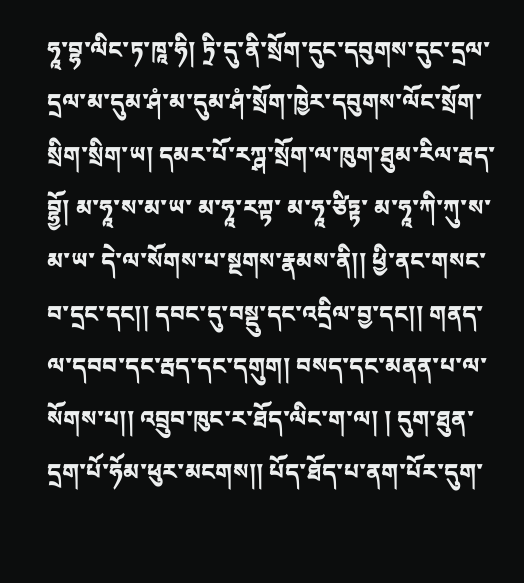ཧཱ་བྷ་ལིང་ཏ་ཁཱ་ཧི། ཏྲི་དུ་ནི་སྲོག་དུང་དབུགས་དུང་དྲལ་དྲལ་མ་དུམ་ཤཾ་མ་དུམ་ཤཾ་སྲོག་ཁྱེར་དབུགས་ལོང་སྲོག་སྲིག་སྲིག་ཡ། དམར་པོ་རཀྴ་སྲོག་ལ་ཁུག་ཐུམ་རིལ་རྦད་བྷྱོ། མ་ཧཱ་ས་མ་ཡ་ མ་ཧཱ་རཀྟ་ མ་ཧཱ་ཙིཏྟ་ མ་ཧཱ་ཀི་ཀུ་ས་མ་ཡ་ དེ་ལ་སོགས་པ་སྔགས་རྣམས་ནི།། ཕྱི་ནང་གསང་བ་དྲང་དང།། དབང་དུ་བསྡུ་དང་འདྲིལ་བྱ་དང།། གནད་ལ་དབབ་དང་རྦད་དང་དགུག། བསད་དང་མནན་པ་ལ་སོགས་པ།། འབྲུབ་ཁུང་ར་ཐོད་ལིང་ག་ལ། ། དུག་ཐུན་དྲག་པོ་ཧོམ་ཕུར་མངགས།། པོད་ཐོད་པ་ནག་པོར་དུག་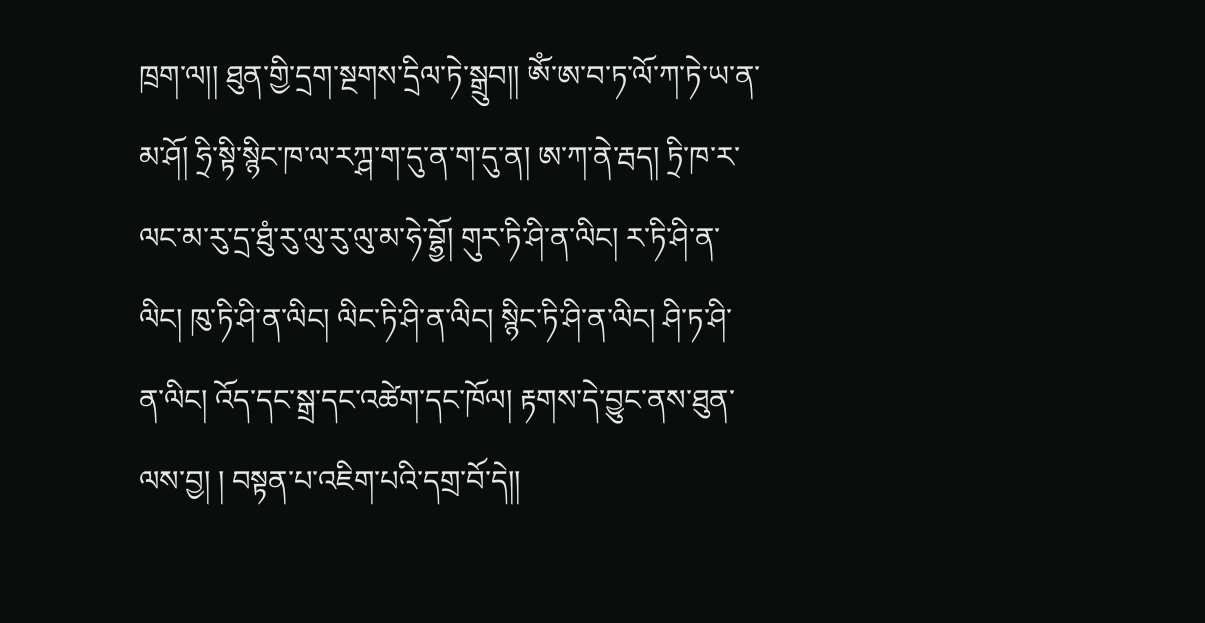ཁྲག་ལ།། ཐུན་གྱི་དྲག་སྔགས་དྲིལ་ཏེ་སྒྲུབ།། ཨོཾ་ཨ་བ་ཏ་ལོ་ཀ་ཏེ་ཡ་ན་མ་ཤོ། ཧྲི་སྟི་སྙིང་ཁ་ལ་རཀྴ་ག་དུ་ན་ག་དུ་ན། ཨ་ཀ་ནེ་རྦད། ཏྲི་ཁ་ར་ལང་མ་རུ་དྲ་ཐུཾ་རུ་ལུ་རུ་ལུ་མ་ཧེ་བྷྱོ། གུར་ཏི་ཤི་ན་ལིང། ར་ཏི་ཤི་ན་ལིང། ཁུ་ཏི་ཤི་ན་ལིང། ལིང་ཏི་ཤི་ན་ལིང། སྙིང་ཏི་ཤི་ན་ལིང། ཤི་ཏ་ཤི་ན་ལིང། འོད་དང་སྒྲ་དང་འཚེག་དང་ཁོལ། རྟགས་དེ་བྱུང་ནས་ཐུན་ལས་བྱ། ། བསྟན་པ་འཇིག་པའི་དགྲ་བོ་དེ།།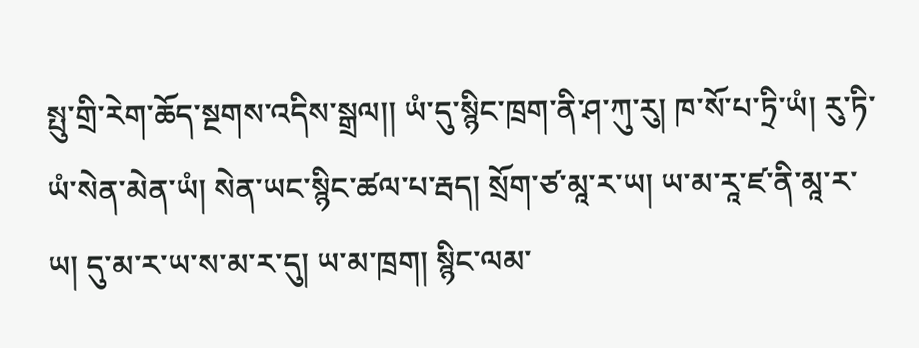སྤུ་གྲི་རེག་ཆོད་སྔགས་འདིས་སྒྲལ།། ཡཾ་དུ་སྙིང་ཁྲག་ནི་ཤ་ཀུ་རུ། ཁ་སོ་པ་ཏྲི་ཡཾ། རུ་ཏི་ཡཾ་སེན་མེན་ཡཾ། སེན་ཡང་སྙིང་ཚལ་པ་རྦད། སྲོག་ཙ་མཱ་ར་ཡ། ཡ་མ་རཱ་ཛ་ནི་མཱ་ར་ཡ། དུ་མ་ར་ཡ་ས་མ་ར་དུ། ཡ་མ་ཁྲག། སྙིང་ལམ་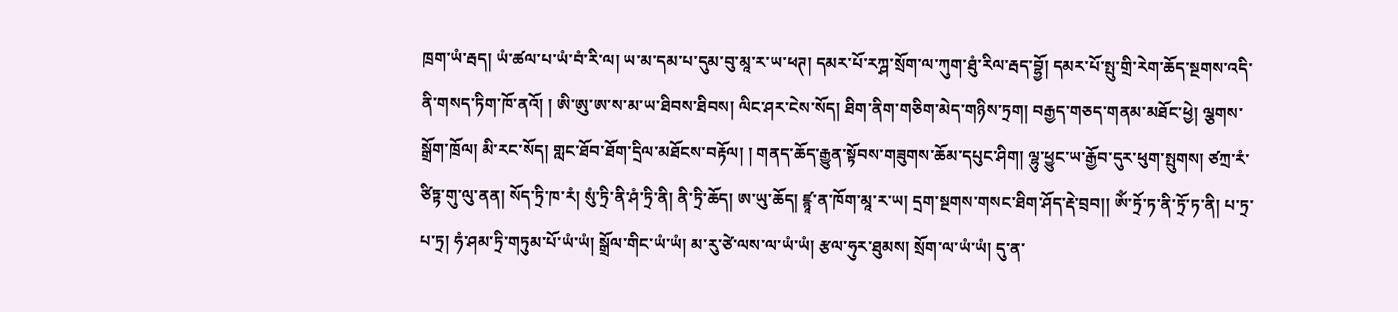ཁྲག་ཡཾ་རྦད། ཡཾ་ཚལ་པ་ཡཾ་བཾ་རི་ལ། ཡ་མ་དམ་པ་དུམ་བུ་མཱ་ར་ཡ་ཕཊ། དམར་པོ་རཀྴ་སྲོག་ལ་ཀུག་ཐུཾ་རིལ་རྦད་བྷྱོ། དམར་པོ་སྤུ་གྲི་རེག་ཆོད་སྔགས་འདི་ནི་གསད་ཏིག་ཁོ་ནའོ། ། ཨི་ཨུ་ཨ་ས་མ་ཡ་ཐིབས་ཐིབས། ལིང་ཤར་ངེས་སོད། ཐིག་ནིག་གཅིག་མེད་གཉིས་ཏྲག། བརྒྱད་གཅད་གནམ་མཐོང་ཕྱེ། ལྕགས་སྒྲོག་ཁྲོལ། མི་རང་སོད། གླང་ཐོབ་ཐོག་དྲིལ་མཐོངས་བརྟོལ། ། གནད་ཆོད་རྒྱུན་སྟོབས་གཟུགས་ཆོམ་དཔུང་ཤིག། ལྷུ་ཕྱུང་ཡ་རྒྱོབ་དུར་ཕུག་སྤུགས། ཙཀྲ་རཾ་ཙིཏྟ་གུ་ལུ་ནན། སོད་ཏྲི་ཁ་རཾ། སུཾ་ཏྲི་ནི་ཤཾ་ཏྲི་ནི། ནི་ཏྲི་ཆོད། ཨ་ཡུ་ཆོད། ཛྙཱ་ན་ཁོག་མཱ་ར་ཡ། དྲག་སྔགས་གསང་ཐིག་ཤོད་རྡེ་བྲབ།། ཨོཾ་ཏྲོ་ཏ་ནི་ཏྲོ་ཏ་ནི། པ་ཏྲ་པ་ཏྲ། ཧཾ་ཤམ་ཏྲི་གཏུམ་པོ་ཡཾ་ཡཾ། སྒྲོལ་གིང་ཡཾ་ཡཾ། མ་རུ་ཙེ་ལས་ལ་ཡཾ་ཡཾ། རྩལ་ཧུར་ཐུམས། སྲོག་ལ་ཡཾ་ཡཾ། དུ་ན་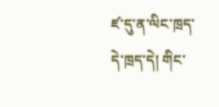ཛ་དུ་ན་ལིང་ཁྲད་དེ་ཁྲད་དེ། གིང་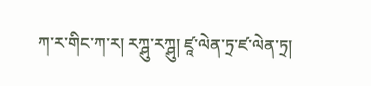ཀ་ར་གིང་ཀ་ར། རཀྴུ་རཀྴུ། ཛཱ་ལེན་ཏྲ་ཛ་ལེན་ཏྲ།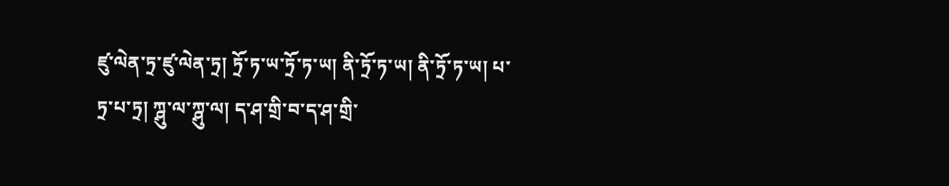ཛུ་ལེན་ཏྲ་ཛུ་ལེན་ཏྲ། ཏྲོ་ཏ་ཡ་ཏྲོ་ཏ་ཡ། ནི་ཏྲོ་ཏ་ཡ། ནི་ཏྲོ་ཏ་ཡ། པ་ཏྲ་པ་ཏྲ། ཀྴུ་ལ་ཀྴུ་ལ། ད་ཤ་གྲི་བ་ད་ཤ་གྲི་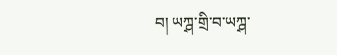བ། ཡཀྴ་གྲི་བ་ཡཀྴ་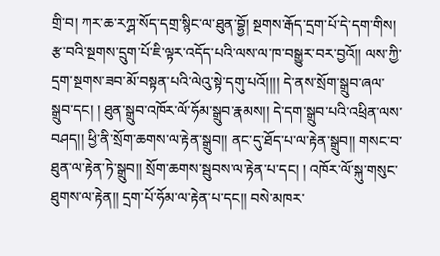གྲི་བ། ཀར་ཆ་རཀྴ་སོད་དགྲ་སྙིང་ལ་ཐུན་བྷྱོ། སྔགས་རྒོད་དྲག་པོ་དེ་དག་གིས། རྩ་བའི་སྔགས་དྲུག་པོ་ཇི་ལྟར་འདོད་པའི་ལས་ལ་ཁ་བསྒྱུར་བར་བྱའོ།། ལས་ཀྱི་དྲག་སྔགས་ཟབ་མོ་བསྟན་པའི་ལེའུ་སྟེ་དགུ་པའོ།།།། དེ་ནས་སྲོག་སྒྲུབ་ཞལ་སྒྲུབ་དང། ། ཐུན་སྒྲུབ་འཁོར་ལོ་ཧོམ་སྒྲུབ་རྣམས།། དེ་དག་སྒྲུབ་པའི་འཕྲིན་ལས་བཤད།། ཕྱི་ནི་སྲོག་ཆགས་ལ་རྟེན་སྒྲུབ།། ནང་དུ་ཐོད་པ་ལ་རྟེན་སྒྲུབ།། གསང་བ་ཐུན་ལ་རྟེན་ཏེ་སྒྲུབ།། སྲོག་ཆགས་སྦུབས་ལ་རྟེན་པ་དང། ། འཁོར་ལོ་སྐུ་གསུང་ཐུགས་ལ་རྟེན།། དྲག་པོ་ཧོམ་ལ་རྟེན་པ་དང།། བསེ་མཁར་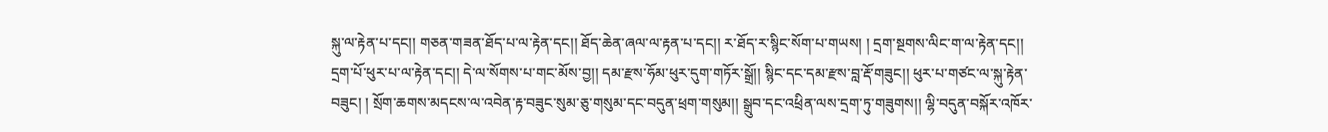སྐུ་ལ་རྟེན་པ་དང།། གཅན་གཟན་ཐོད་པ་ལ་རྟེན་དང།། ཐོད་ཆེན་ཞལ་ལ་རྟན་པ་དང།། ར་ཐོད་ར་སྙིང་སོག་པ་གཡས། ། དྲག་སྔགས་ལིང་ག་ལ་རྟེན་དང།། དྲག་པོ་ཕུར་པ་ལ་རྟེན་དང།། དེ་ལ་སོགས་པ་གང་མོས་བྱ།། དམ་རྫས་ཧོམ་ཕུར་དུག་གཏོར་སྒྲོ།། སྙིང་དང་དམ་རྫས་བླ་རྡོ་གཟུང།། ཕུར་པ་གཙང་ལ་སྐུ་རྟེན་བཟུང། ། སྲོག་ཆགས་མདངས་ལ་འབེན་རྟ་བཟུང་སུམ་ཅུ་གསུམ་དང་བདུན་ཕྲག་གསུམ།། སྒྲུབ་དང་འཕྲིན་ལས་དྲག་ཏུ་གཟུགས།། ལྷི་བདུན་བསྐོར་འཁོར་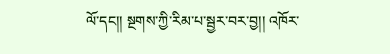ལོ་དང།། སྔགས་ཀྱི་རིམ་པ་སྦྱར་བར་བྱ།། འཁོར་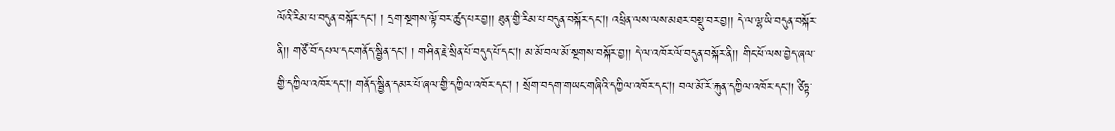ལོའི་རིམ་པ་བདུན་བསྐོར་དང། ། དྲག་སྔགས་ལྟོ་བར་ཚུད་པར་བྱ།། ཐུན་གྱི་རིམ་པ་བདུན་བསྐོར་དང།། འཕྲིན་ལས་ལས་མཐར་བསྡུ་བར་བྱ།། དེ་ལ་ལྷ་ཡི་བདུན་བསྐོར་ནི།། གཙོ་བོ་དཔལ་དང་གནོད་སྦྱིན་དང། ། གཤིན་རྗེ་སྲིན་པོ་བདུད་པོ་དང།། མ་མོ་བལ་མོ་སྔགས་བསྐོར་བྱ།། དེ་ལ་འཁོར་ལོ་བདུན་བསྐོར་ནི།། གིང་ཕོ་ལས་བྱེད་ཞལ་གྱི་དཀྱིལ་འཁོར་དང།། གནོད་སྦྱིན་དམར་པོ་ཞལ་གྱི་དཀྱིལ་འཁོར་དང། ། སྲོག་བདག་གཡང་གཞིའི་དཀྱིལ་འཁོར་དང།། བལ་མོ་རོ་རྐུན་དཀྱིལ་འཁོར་དང།། ཙིཏྟ་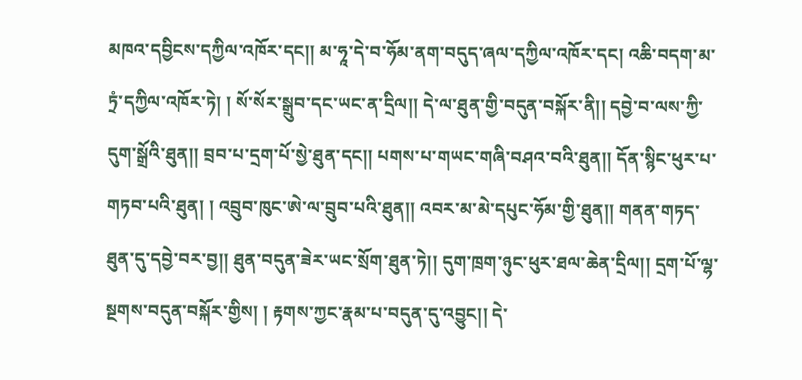མཁའ་དབྱིངས་དཀྱིལ་འཁོར་དང།། མ་ཧཱ་དེ་བ་ཧོམ་ནག་བདུད་ཞལ་དཀྱིལ་འཁོར་དང། འཆི་བདག་མ་ཏྲཾ་དཀྱིལ་འཁོར་ཏེ། ། སོ་སོར་སྒྲུབ་དང་ཡང་ན་དྲིལ།། དེ་ལ་ཐུན་གྱི་བདུན་བསྐོར་ནི།། དབྱེ་བ་ལས་ཀྱི་དུག་སྒྲོའི་ཐུན།། བྲབ་པ་དྲག་པོ་སྱེ་ཐུན་དང།། པགས་པ་གཡང་གཞི་བཤའ་བའི་ཐུན།། དོན་སྙིང་ཕུར་པ་གཏབ་པའི་ཐུན། ། འབྲུབ་ཁུང་ཨེ་ལ་བྲུབ་པའི་ཐུན།། འབར་མ་མེ་དཔུང་ཧོམ་གྱི་ཐུན།། གནན་གཏད་ཐུན་དུ་དབྱེ་བར་བྱ།། ཐུན་བདུན་ཟེར་ཡང་སྲོག་ཐུན་ཏེ།། དུག་ཁྲག་ཉུང་ཕུར་ཐལ་ཆེན་དྲིལ།། དྲག་པོ་ལྷ་སྔགས་བདུན་བསྐོར་གྱིས། ། རྟགས་ཀྱང་རྣམ་པ་བདུན་དུ་འབྱུང།། དེ་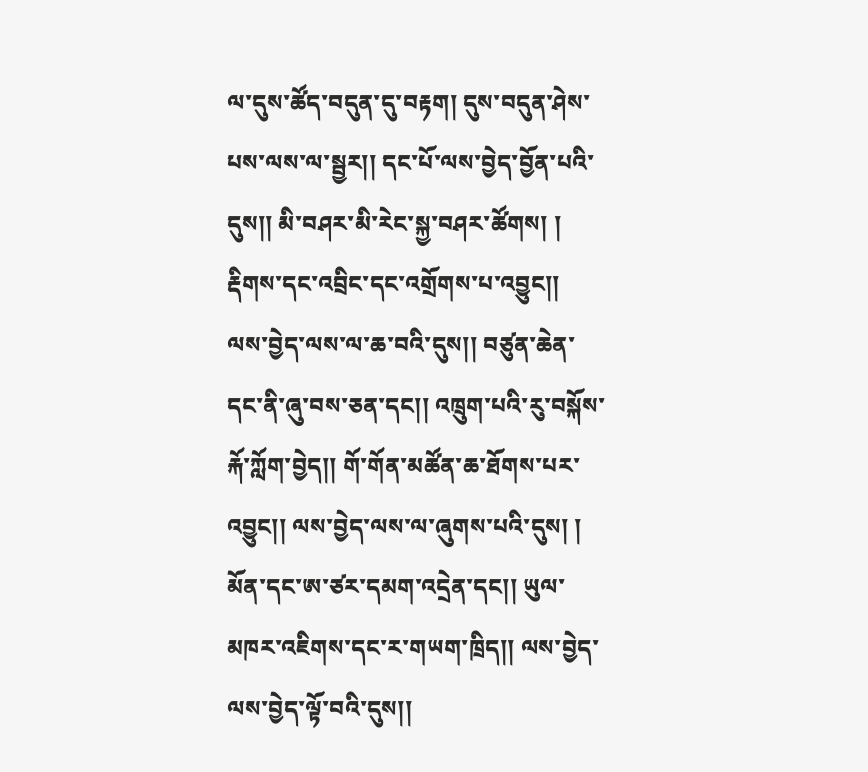ལ་དུས་ཚོད་བདུན་དུ་བརྟག། དུས་བདུན་ཤེས་པས་ལས་ལ་སྦྱར།། དང་པོ་ལས་བྱེད་བྱོན་པའི་དུས།། མི་བཤར་མི་རེང་སྐྱ་བཤར་ཚོགས། ། རྡིགས་དང་འབྲིང་དང་འགྲོགས་པ་འབྱུང།། ལས་བྱེད་ལས་ལ་ཆ་བའི་དུས།། བཙུན་ཆེན་དང་ནི་ཞུ་བས་ཅན་དང།། འཁྲུག་པའི་རུ་བསྐོས་རྐོ་ཀློག་བྱེད།། གོ་གོན་མཚོན་ཆ་ཐོགས་པར་འབྱུང།། ལས་བྱེད་ལས་ལ་ཞུགས་པའི་དུས། ། མོན་དང་ཨ་ཙར་དམག་འདྲེན་དང།། ཡུལ་མཁར་འཇིགས་དང་ར་གཡག་ཁྲིད།། ལས་བྱེད་ལས་བྱེད་ལྟོ་བའི་དུས།།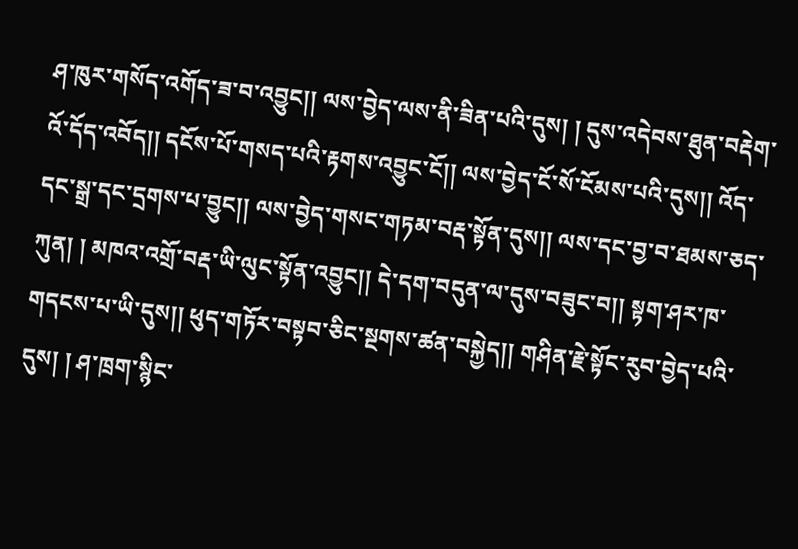ཤ་ཁུར་གསོད་འགོད་ཟ་བ་འབྱུང།། ལས་བྱེད་ལས་ནི་ཟིན་པའི་དུས། ། དུས་འདེབས་ཐུན་བརྡེག་འོ་དོད་འབོད།། དངོས་པོ་གསད་པའི་རྟགས་འབྱུང་ངོ།། ལས་བྱེད་ངོ་སོ་ངོམས་པའི་དུས།། འོད་དང་སྒྲ་དང་དྲགས་པ་བྱུང།། ལས་བྱེད་གསང་གཏམ་བརྡ་སྟོན་དུས།། ལས་དང་བྱ་བ་ཐམས་ཅད་ཀུན། ། མཁའ་འགྲོ་བརྡ་ཡི་ལུང་སྟོན་འབྱུང།། དེ་དག་བདུན་ལ་དུས་བཟུང་བ།། སྟག་ཤར་ཁ་གདངས་པ་ཡི་དུས།། ཕུད་གཏོར་བསྟབ་ཅིང་སྔགས་ཚན་བསྐྱེད།། གཤིན་རྗེ་སྟོང་རུབ་བྱེད་པའི་དུས། ། ཤ་ཁྲག་སྙིང་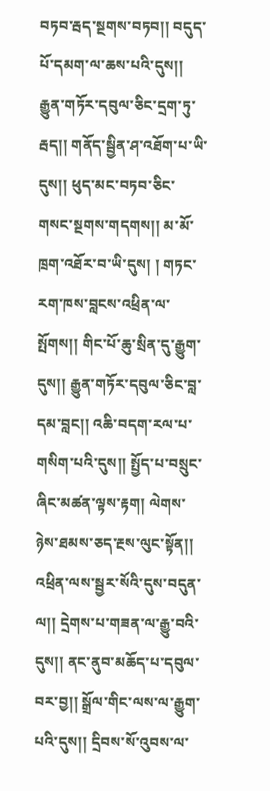བཏབ་རྦད་སྔགས་བཏབ།། བདུད་པོ་དམག་ལ་ཆས་པའི་དུས།། རྒྱུན་གཏོར་དབུལ་ཅིང་དྲག་ཏུ་རྦད།། གནོད་སྦྱིན་ཤ་འཐོག་པ་ཡི་དུས།། ཕུད་མང་བཏབ་ཅིང་གསང་སྔགས་གདགས།། མ་མོ་ཁྲག་འཐོར་བ་ཡི་དུས། ། གཏང་རག་ཁས་བླངས་འཕྲིན་ལ་སྤོགས།། གིང་པོ་ཆུ་སྲིན་དུ་རྒྱུག་དུས།། རྒྱུན་གཏོར་དབུལ་ཅིང་བླ་དམ་བླང།། འཆི་བདག་རལ་པ་གསིག་པའི་དུས།། སྤྱོད་པ་བསྲུང་ཞིང་མཚན་ལྟས་རྟག། ལེགས་ཉེས་ཐམས་ཅད་རྔས་ལུང་སྟོན།། འཕྲིན་ལས་སྦྱར་སོའི་དུས་བདུན་ལ།། དྲེགས་པ་གཟན་ལ་རྒྱུ་བའི་དུས།། ནང་ནུབ་མཆོད་པ་དབུལ་བར་བྱ།། སྒྲོལ་གིང་ལས་ལ་རྒྱུག་པའི་དུས།། དྲིབས་སོ་འུབས་ལ་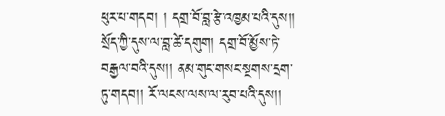ཕུར་པ་གདབ། ། དགྲ་བོ་བླ་རྩེ་འཁྱམ་པའི་དུས།། སྲོད་ཀྱི་དུས་ལ་བླ་ཚེ་དགུག། དགྲ་བོ་མྱོས་ཏེ་བརྒྱལ་བའི་དུས།། ནམ་གུང་གསང་སྔགས་དྲག་ཏུ་གདབ།། རོ་ལངས་ལས་ལ་རུབ་པའི་དུས།།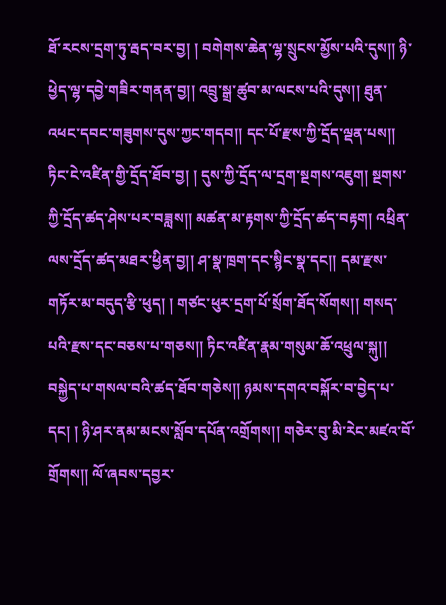ཐོ་རངས་དྲག་ཏུ་རྦད་བར་བྱ། ། བགེགས་ཆེན་ལྷ་སྲུངས་མྱོས་པའི་དུས།། ཉི་ཕྱེད་ལྷ་དབྱེ་གཟིར་གནན་བྱ།། འབྲུ་སྒྲ་ཚུབ་མ་ལངས་པའི་དུས།། ཐུན་འཕང་དབང་གཟུགས་དུས་ཀྱང་གདབ།། དང་པོ་རྫས་ཀྱི་དྲོད་ལྡན་པས།། ཏིང་ངེ་འཛིན་གྱི་དྲོད་ཐོབ་བྱ། ། དུས་ཀྱི་དྲོད་ལ་དྲག་སྔགས་འཇུག། སྔགས་ཀྱི་དྲོད་ཚད་ཤེས་པར་བཟླས།། མཚན་མ་རྟགས་ཀྱི་དྲོད་ཚད་བརྟག། འཕྲིན་ལས་དྲོད་ཚད་མཐར་ཕྱིན་བྱ།། ཤ་སྣ་ཁྲག་དང་སྙིང་སྣ་དང།། དམ་རྫས་གཏོར་མ་བདུད་རྩི་ཕུད། ། གཙང་ཕུར་དྲག་པོ་སྲོག་ཐོད་སོགས།། གསད་པའི་རྫས་དང་བཅས་པ་གཅས།། ཏིང་འཛིན་རྣམ་གསུམ་ཆོ་འཕྲུལ་སྐུ།། བསྐྱེད་པ་གསལ་བའི་ཚད་ཐོབ་གཅེས།། ཉམས་དགའ་བསྐོར་བ་བྱེད་པ་དང། ། ཉི་ཤར་ནམ་མངས་སློབ་དཔོན་འགྲོགས།། གཅེར་བུ་མི་རེང་མཛའ་བོ་གྲོགས།། ལོ་ཞབས་དབྱར་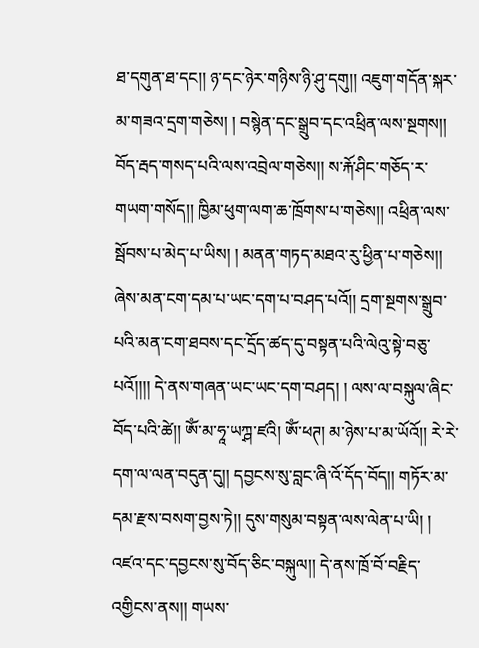ཐ་དགུན་ཐ་དང།། ཉ་དང་ཉེར་གཉིས་ཉི་ཤུ་དགུ།། འཇུག་གདོན་སྐར་མ་གཟའ་དྲག་གཅེས། ། བསྙེན་དང་སྒྲུབ་དང་འཕྲིན་ལས་སྔགས།། བོད་རྦད་གསད་པའི་ལས་འབྲེལ་གཅེས།། ས་རྐོ་ཤིང་གཅོད་ར་གཡག་གསོད།། ཁྱིམ་ཕུག་ལག་ཆ་ཁྲོགས་པ་གཅེས།། འཕྲིན་ལས་སྦོབས་པ་མེད་པ་ཡིས། ། མནན་གཏད་མཐའ་རུ་ཕྱིན་པ་གཅེས།། ཞེས་མན་ངག་དམ་པ་ཡང་དག་པ་བཤད་པའོ།། དྲག་སྔགས་སྒྲུབ་པའི་མན་ངག་ཐབས་དང་དྲོད་ཚད་དུ་བསྟན་པའི་ལེའུ་སྟེ་བཅུ་པའོ།།།། དེ་ནས་གཞན་ཡང་ཡང་དག་བཤད། ། ལས་ལ་བསྐུལ་ཞིང་བོད་པའི་ཚེ།། ཨོཾ་མ་ཧཱ་ཡཀྴ་ཛའི། ཨོཾ་ཕཊ། མ་ཉེས་པ་མ་ཡོའོ།། རེ་རེ་དག་ལ་ལན་བདུན་དུ།། དབྱངས་སུ་བླང་ཞི་འོ་དོད་བོད།། གཏོར་མ་དམ་རྫས་བསག་བྱས་ཏེ།། དུས་གསུམ་བསྟན་ལས་ལེན་པ་ཡི། ། འཛའ་དང་དབྱངས་སུ་བོད་ཅིང་བསྐུལ།། དེ་ནས་ཁྲོ་བོ་བརྗིད་འགྱིངས་ནས།། གཡས་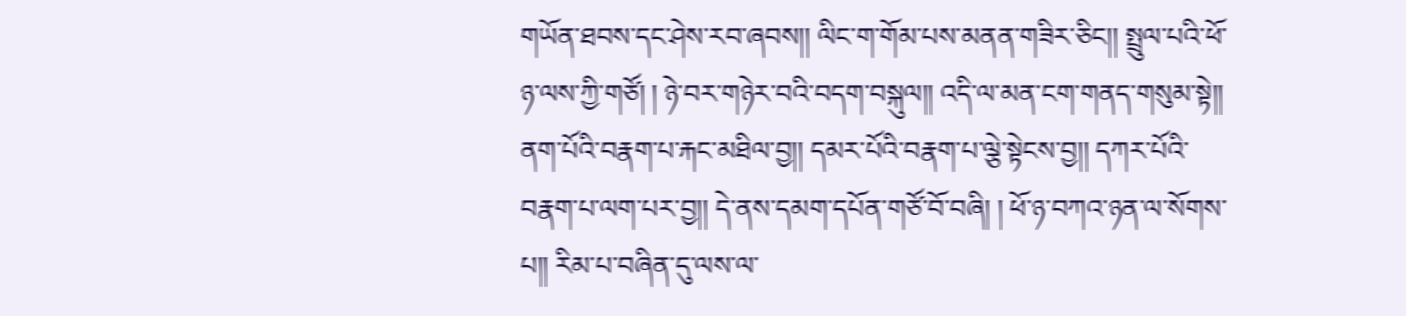གཡོན་ཐབས་དང་ཤེས་རབ་ཞབས།། ལིང་ག་གོམ་པས་མནན་གཟིར་ཅིང།། སྤྲུལ་པའི་ཕོ་ཉ་ལས་ཀྱི་གཙོ། ། ཉེ་བར་གཉེར་བའི་བདག་བསྐུལ།། འདི་ལ་མན་ངག་གནད་གསུམ་སྟེ།། ནག་པོའི་བརྣག་པ་རྐང་མཐིལ་བྱ།། དམར་པོའི་བརྣག་པ་ལྕེ་སྟེངས་བྱ།། དཀར་པོའི་བརྣག་པ་ལག་པར་བྱ།། དེ་ནས་དམག་དཔོན་གཙོ་བོ་བཞི། ། ཕོ་ཉ་བཀའ་ཉན་ལ་སོགས་པ།། རིམ་པ་བཞིན་དུ་ལས་ལ་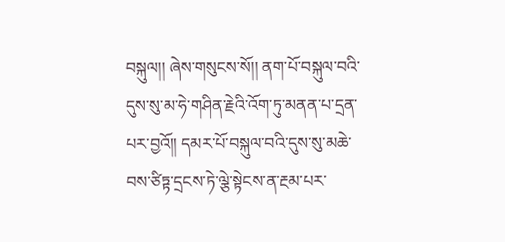བསྐུལ།། ཞེས་གསུངས་སོ།། ནག་པོ་བསྐུལ་བའི་དུས་སུ་མ་ཧེ་གཤིན་རྗེའི་འོག་ཏུ་མནན་པ་དྲན་པར་བྱའོ།། དམར་པོ་བསྐུལ་བའི་དུས་སུ་མཆེ་བས་ཙིཏྟ་དྲངས་ཏེ་ལྕེ་སྟེངས་ན་རྔམ་པར་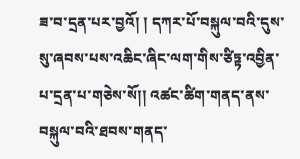ཟ་བ་དྲན་པར་བྱའོ། ། དཀར་པོ་བསྐུལ་བའི་དུས་སུ་ཞབས་པས་འཆིང་ཞིང་ལག་གིས་ཙིཏྟ་འབྱིན་པ་དྲན་པ་གཅེས་སོ།། འཚང་ཚིག་གནད་ནས་བསྐུལ་བའི་ཐབས་གནད་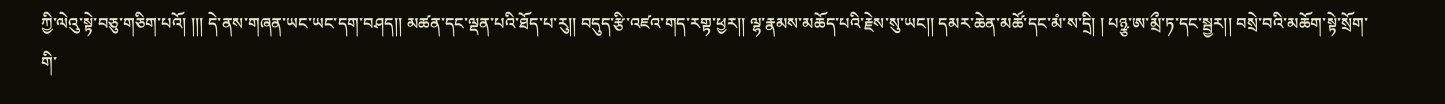ཀྱི་ལེའུ་སྟེ་བཅུ་གཅིག་པའོ། །།། དེ་ནས་གཞན་ཡང་ཡང་དག་བཤད།། མཚན་དང་ལྡན་པའི་ཐོད་པ་རུ།། བདུད་རྩི་འཛའ་གད་རགྟ་ཕྱར།། ལྷ་རྣམས་མཆོད་པའི་རྗེས་སུ་ཡང།། དམར་ཆེན་མཚོ་དང་མཾ་ས་དྲི། ། པཉྩ་ཨ་མྲྀ་ཏ་དང་སྦྱར།། བསྲེ་བའི་མཆོག་སྟེ་སྲོག་གི་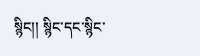སྙིང།། སྙིང་དང་སྙིང་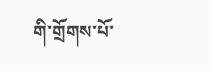གི་གྲོགས་པོ་